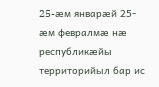25-æм январæй 25-æм февралмæ нæ республикæйы территорийыл бар ис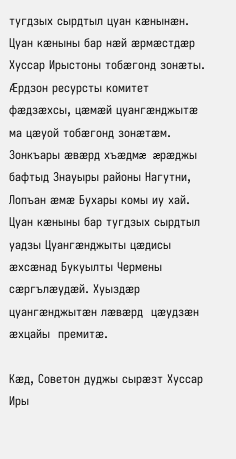тугдзых сырдтыл цуан кæнынæн. Цуан кæныны бар нæй æрмæстдæр  Хуссар Ирыстоны тобæгонд зонæты. Æрдзон ресурсты комитет фæдзæхсы, цæмæй цуангæнджытæ ма цæуой тобæгонд зонæтæм. Зонкъары æвæрд хъæдмæ æрæджы бафтыд Знауыры районы Нагутни, Лопъан æмæ Бухары комы иу хай. Цуан кæныны бар тугдзых сырдтыл уадзы Цуангæнджыты цæдисы æхсæнад Букуылты Чермены сæргълæудæй. Хуыздæр цуангæнджытæн лæвæрд  цæудзæн æхцайы  премитæ.

Кæд, Советон дуджы сырæзт Хуссар Иры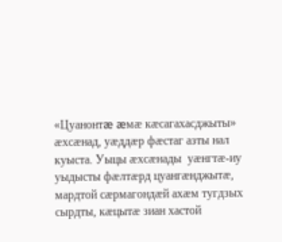«Цуанонтæ æмæ кæсагахасджыты» æхсæнад, уæддæр фæстаг азты нал куыста. Уыцы æхсæнады  уæнгтæ-иу уыдысты фæлтæрд цуангæнджытæ, мардтой сæрмагондæй ахæм тугдзых сырдты, кæцытæ зиан хастой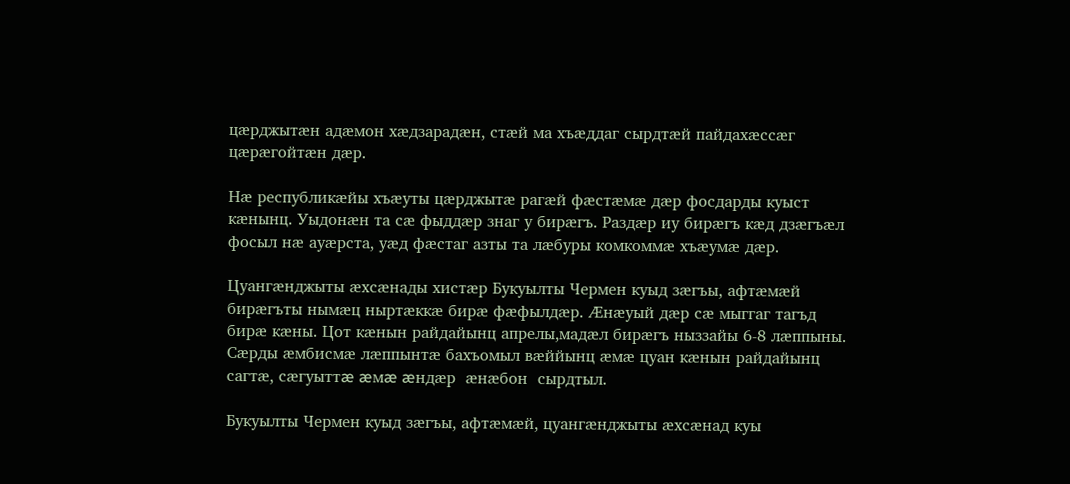цæрджытæн адæмон хæдзарадæн, стæй ма хъæддаг сырдтæй пайдахæссæг цæрæгойтæн дæр.

Нæ республикæйы хъæуты цæрджытæ рагæй фæстæмæ дæр фосдарды куыст кæнынц. Уыдонæн та сæ фыддæр знаг у бирæгъ. Раздæр иу бирæгъ кæд дзæгъæл фосыл нæ ауæрста, уæд фæстаг азты та лæбуры комкоммæ хъæумæ дæр.

Цуангæнджыты æхсæнады хистæр Букуылты Чермен куыд зæгъы, афтæмæй бирæгъты нымæц ныртæккæ бирæ фæфылдæр. Æнæуый дæр сæ мыггаг тагъд бирæ кæны. Цот кæнын райдайынц апрелы,мадæл бирæгъ ныззайы 6-8 лæппыны. Сæрды æмбисмæ лæппынтæ бахъомыл вæййынц æмæ цуан кæнын райдайынц сагтæ, сæгуыттæ æмæ æндæр  æнæбон  сырдтыл.

Букуылты Чермен куыд зæгъы, афтæмæй, цуангæнджыты æхсæнад куы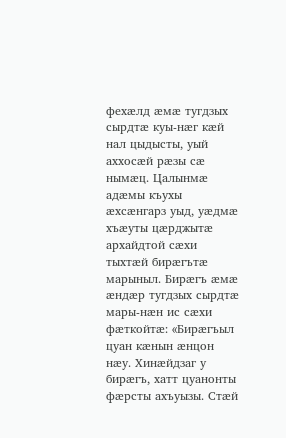фехæлд æмæ тугдзых сырдтæ куы-нæг кæй нал цыдысты, уый аххосæй рæзы сæ нымæц. Цалынмæ адæмы къухы æхсæнгарз уыд, уæдмæ хъæуты цæрджытæ архайдтой сæхи тыхтæй бирæгътæ марыныл. Бирæгъ æмæ  æндæр тугдзых сырдтæ мары-нæн ис сæхи фæткойтæ: «Бирæгъыл цуан кæнын æнцон нæу. Хинæйдзаг у бирæгъ, хатт цуанонты фæрсты ахъуызы. Стæй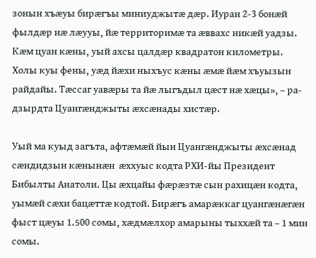зонын хъæуы бирæгъы миниуджытæ дæр. Иуран 2-3 бонæй фылдæр нæ лæууы, йæ территоримæ та æввахс никæй уадзы. Кæм цуан кæны, уый ахсы цалдæр квадратон километры. Холы куы фены, уæд йæхи ныхъус кæны æмæ йæм хъуызын райдайы. Тæссаг уавæры та йæ лыгъдыл цæст нæ хæцы», – ра-дзырдта Цуангæнджыты æхсæнады хистæр.

Уый ма куыд загъта, афтæмæй йын Цуангæнджыты æхсæнад сæндидзын кæнынæн  æххуыс кодта РХИ-йы Президент Бибылты Анатоли. Цы æхцайы фæрæзтæ сын рахицæн кодта, уымæй сæхи бацæттæ кодтой. Бирæгъ амарæккаг цуангæнæгæн фыст цæуы 1.500 сомы, хæдмæлхор амарыны тыххæй та – 1 мин сомы.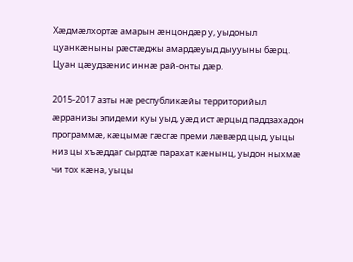Хæдмæлхортæ амарын æнцондæр у, уыдоныл цуанкæныны рæстæджы амардæуыд дыууыны бæрц. Цуан цæудзæнис иннæ рай-онты дæр.

2015-2017 азты нæ республикæйы территорийыл æрранизы эпидеми куы уыд, уæд ист æрцыд паддзахадон программæ, кæцымæ гæсгæ преми лæвæрд цыд, уыцы низ цы хъæддаг сырдтæ парахат кæнынц, уыдон ныхмæ чи тох кæна, уыцы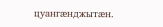цуангæнджытæн.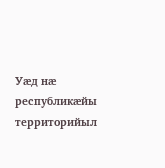Уæд нæ республикæйы территорийыл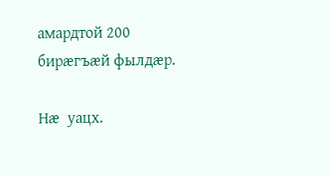амардтой 200 бирæгъæй фылдæр.

Нæ  уацх.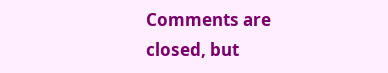Comments are closed, but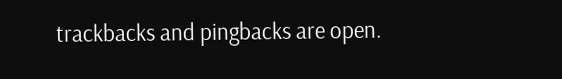trackbacks and pingbacks are open.